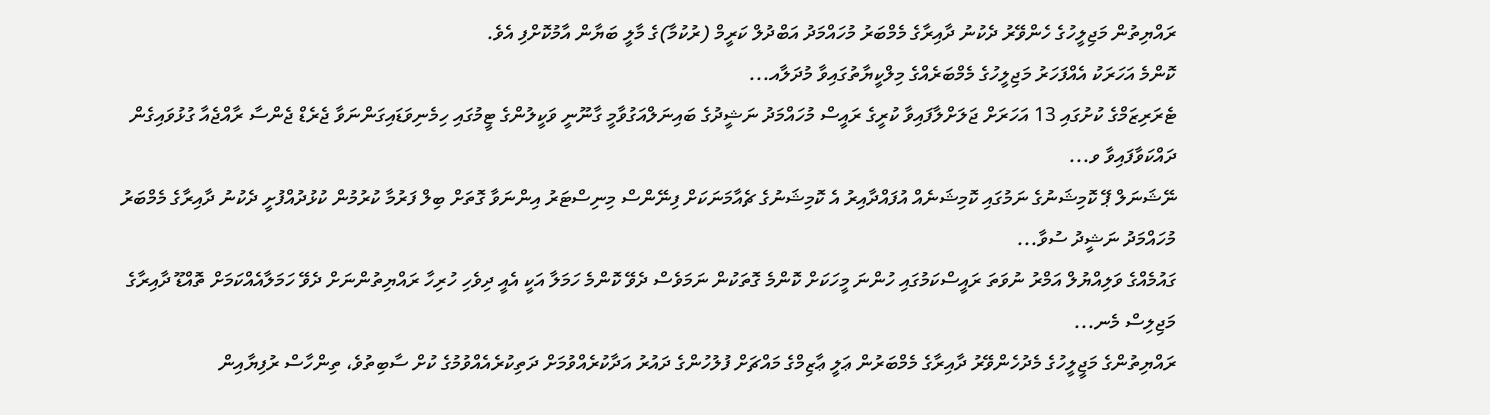ރައްޔިތުން މަޖިލީހުގެ ހެންވޭރު ދެކުނު ދާއިރާގެ މެމްބަރު މުހައްމަދު އަބްދުލް ކަރީމް (ރުކުމާ)ގެ މާލީ ބަޔާން އާމުކޮށްފި އެވެ.
ކޮންމެ އަހަރަކު އެއްފަހަރު މަޖިލީހުގެ މެމްބަރެއްގެ މިލްކީޔާތުގައިވާ މުދަލާއ...
ޓެރަރިޒަމްގެ ކުށުގައި 13 އަހަރަށް ޖަލަށްލާފައިވާ ކުރީގެ ރައީސް މުހައްމަދު ނަޝީދުގެ ބައިނަލްއަގުވާމީ ގާނޫނީ ވަކީލުންގެ ޓީމުގައި ހިމެނިވަޑައިގަންނަވާ ޖެރެޑް ޖެންސާ ރާއްޖެއާ ގުޅުވައިގެން ދައްކަވާފައިވާ ވ...
ނޭޝަނަލް ޕޭ ކޮމިޝަނުގެ ނަމުގައި ކޮމިޝަނެއް އުފައްދާއިރު އެ ކޮމިޝަނުގެ ޗެއާމަނަކަށް ފިނޭންސް މިނިސްޓަރު އިންނަވާ ގޮތަށް ބިލް ފަރުމާ ކުރުމުން ކުޅުދުއްފުށީ ދެކުނު ދާއިރާގެ މެމްބަރު މުހައްމަދު ނަޝީދު ސުވާ...
ގައުމެއްގެ ވަލިއްޔުލް އަމްރު ނުވަތަ ރައީސްކަމުގައި ހުންނަ މީހަކަށް ކޮންމެ ގޮތަކުން ނަމަވެސް ދެވޭ ކޮންމެ ހަމަލާ އަކީ އެއީ ދިވެހި ހުރިހާ ރައްޔިތުންނަށް ދެވޭ ހަމަލާއެއްކަމަށް ތޮއްޑޫ ދާއިރާގެ މަޖިލިސް މެނ...
ރައްޔިތުންގެ މަޖީލީހުގެ މެދުހެންވޭރު ދާއިރާގެ މެމްބަރުން ޢަލީ ޢާޒިމްގެ މައްޗަށް ފުލުހުންގެ ދައުރު އަދާކުރެއްވުމަށް ދަތިކުރެއެއްވުމުގެ ކުށް ސާބިތުވެ، ތިންހާސް ރުފިޔާއިން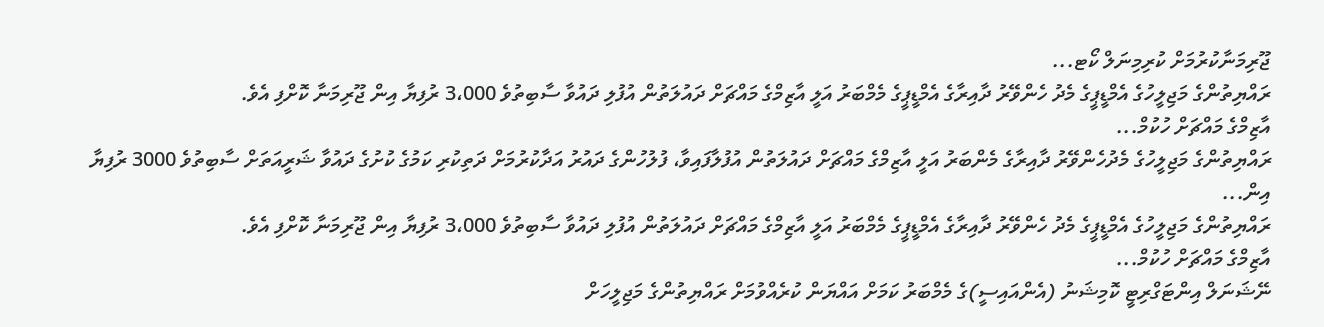ޖޫރިމަނާކުރުމަށް ކުރިމިނަލް ކޯޓ...
ރައްޔިތުންގެ މަޖިލީހުގެ އެމްޑީޕީގެ މެދު ހެންވޭރު ދާއިރާގެ އެމްޑީޕީގެ މެމްބަރު އަލީ އާޒިމްގެ މައްޗަށް ދައުލަތުން އުފުލި ދައުވާ ސާބިތުވެ 3،000 ރުފިޔާ އިން ޖޫރިމަނާ ކޮށްފި އެވެ.
އާޒިމްގެ މައްޗަށް ހުކުމް...
ރައްޔިތުންގެ މަޖިލީހުގެ މެދުހެންވޭރު ދާއިރާގެ މެންބަރު އަލީ އާޒިމްގެ މައްޗަށް ދައުލަތުން އުފުލާފައިވާ، ފުލުހުންގެ ދައުރު އަދާކުރުމަށް ދަތިކުރި ކަމުގެ ކުށުގެ ދައުވާ ޝަރީއަތަށް ސާބިތުވެ 3000 ރުފިޔާ އިން...
ރައްޔިތުންގެ މަޖިލީހުގެ އެމްޑީޕީގެ މެދު ހެންވޭރު ދާއިރާގެ އެމްޑީޕީގެ މެމްބަރު އަލީ އާޒިމްގެ މައްޗަށް ދައުލަތުން އުފުލި ދައުވާ ސާބިތުވެ 3،000 ރުފިޔާ އިން ޖޫރިމަނާ ކޮށްފި އެވެ.
އާޒިމްގެ މައްޗަށް ހުކުމް...
ނޭޝަނަލް އިންޓަގްރިޓީ ކޮމިޝަނު (އެންއައިސީ)ގެ މެމްބަރު ކަމަށް އައްޔަން ކުރެއްވުމަށް ރައްޔިތުންގެ މަޖިލީހަށް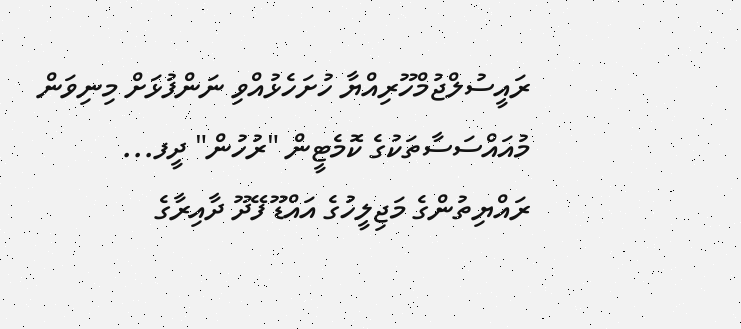ރައީސުލްޖުމްހޫރިއްޔާ ހުށަހެޅުއްވި ނަންފުޅަށް މިނިވަން މުއައްސަސާތަކުގެ ކޮމެޓީން "ރުހުން" ދީފ...
ރައްޔިތުންގެ މަޖިލީހުގެ އައްޑޫ ފޭދޫ ދާއިރާގެ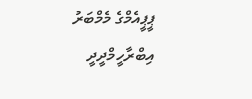ޕީޕީއެމްގެ މެމްބަރު އިބްރާހީމްދީދީ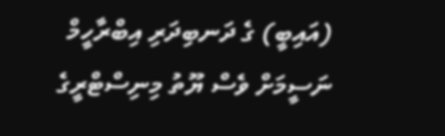(އައިބީ) ގެ ދަނބިދަރި އިބްރާހީމް ނަސީމަށް ވެސް ޔޫތު މިނިސްޓްރީގެ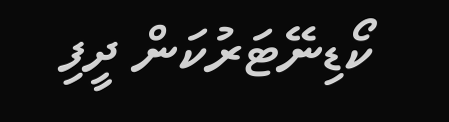ކޯޑިނޭޓަރުކަން ދީފި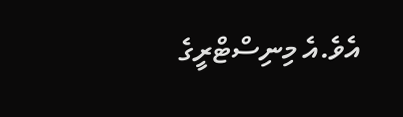އެވެ.އެ މިނިސްޓްރީގެ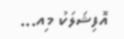އޮފިޝަލަކު މިއ...